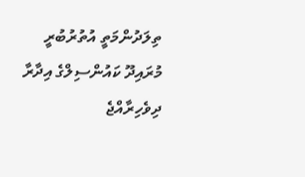ތިލަދުންމަތީ އުތުރުބުރީ މުރައިދޫ ކައުންސިލްގެ އިދާރާ
ދިވެހިރާއްޖެ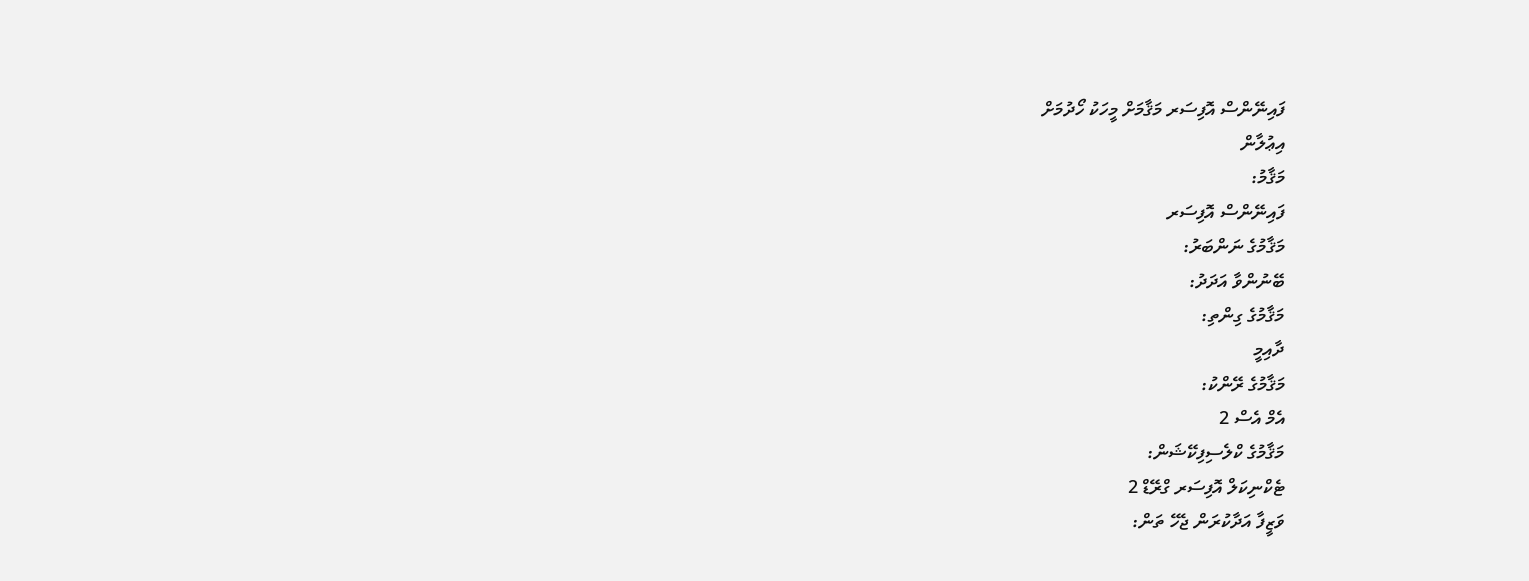ފައިނޭންސް އޮފިސަރ މަޤާމަށް މީހަކު ހޯދުމަށް
އިޢުލާން
މަޤާމު:
ފައިނޭންސް އޮފިސަރ
މަޤާމުގެ ނަންބަރު:
ބޭނުންވާ އަދަދު:
މަޤާމުގެ ގިންތި:
ދާއިމީ
މަޤާމުގެ ރޭންކު:
އެމް އެސް 2
މަޤާމުގެ ކްލެސިފިކޭޝަން:
ޓެކްނިކަލް އޮފިސަރ ގްރޭޑް 2
ވަޒީފާ އަދާކުރަން ޖެހޭ ތަން: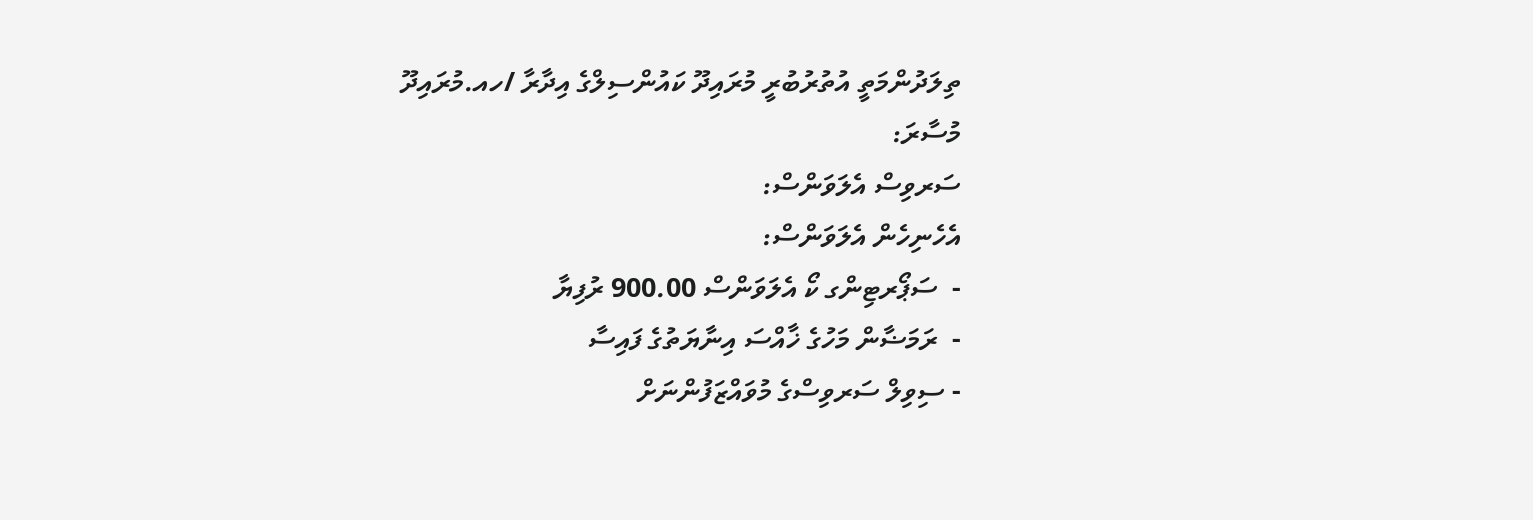ތިލަދުންމަތީ އުތުރުބުރީ މުރައިދޫ ކައުންސިލްގެ އިދާރާ /ހއ.މުރައިދޫ
މުސާރަ:
ސަރވިސް އެލަވަންސް:
އެހެނިހެން އެލަވަންސް:
-  ސަޕޯރޓިންގ ކޯ އެލަވަންސް 900.00 ރުފިޔާ
-  ރަމަޟާން މަހުގެ ޚާއްސަ އިނާޔަތުގެ ފައިސާ
- ސިވިލް ސަރވިސްގެ މުވައްޒަފުންނަށް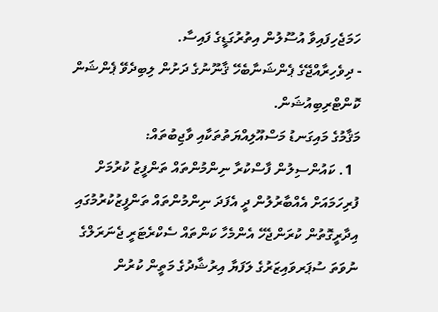ހަމަޖެހިފައިވާ އުސޫލުން އިތުރުގަޑީގެ ފައިސާ.
- ދިވެހިރާއްޖޭގެ ޕެންޝަނާބެހޭ ޤާނޫނުގެ ދަށުން ލިބިދެވޭ ޕެންޝަން ކޮންޓްރިބިއުޝަން.
މަޤާމުގެ މައިގަނޑު މަސްއޫލިއްޔަތުތަކާއި ވާޖިބުތައް:
  1. ކައުންސިލުން ފާސްކުރާ ނިންމުންތައް ތަންފީޒު ކުރުމަށް ފުރިހަމައަށް އެއްބާރުލުން ދީ އެފަދަ ނިންމުންތައް ތަންފީޒުކުރުމުގައި އިދާރީގޮތުން ކުރަންޖެހޭ އެންމެހާ ކަންތައް ސެކްރެޓަރީ ޖެނަރަލްގެ ނުވަތަ ސުޕަރވައިޒަރުގެ ލަފަޔާ އިރުޝާދުގެ މަތީން ކުރުން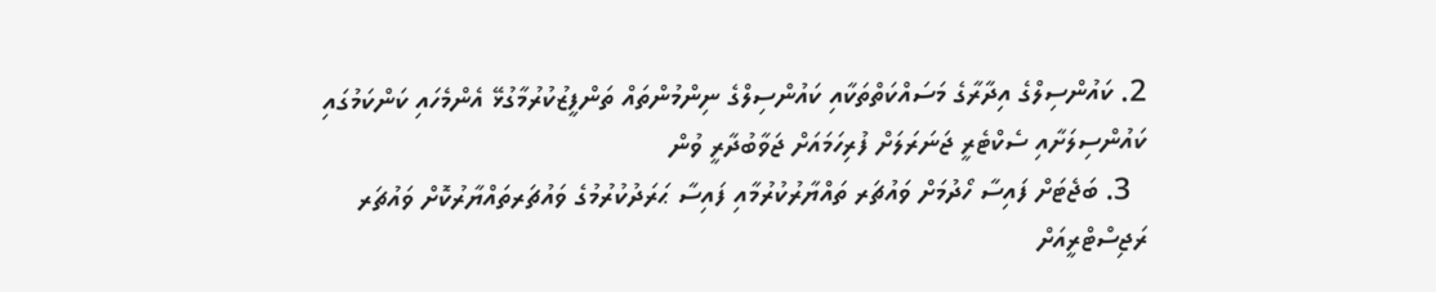2. ކައުންސިލްގެ އިދާރާގެ މަސައްކަތްތަކާއި ކައުންސިލްގެ ނިންމުންތައް ތަންފީޒުކުރުމާގުޅޭ އެންމެހައި ކަންކަމުގައި ކައުންސިލަށާއި ސެކްޓެރީ ޖަނަރަލަށް ފުރިހަމައަށް ޖަވާބުދާރީ ވުން
  3. ބަޖެޓަށް ފައިސާ ހޯދުމަށް ވައުޗަރ ތައްޔާރުކުރުމާއި ފައިސާ ޙަރަދުކުރުމުގެ ވައުޗަރތައްޔާރުކޮށް ވައުޗަރ ރަޖިސްޓްރީއަށް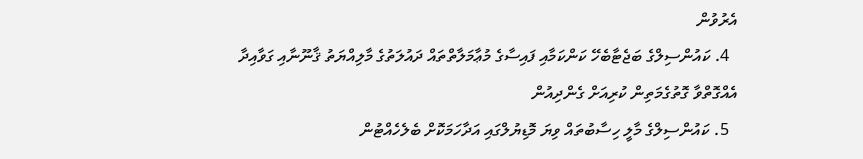އެރުވުން
  4. ކައުންސިލްގެ ބަޖެޓާބެހޭ ކަންކަމާއި ފައިސާގެ މުޢާމަލާތްތައް ދައުލަތުގެ މާލިއްޔަތު ޤާނޫނާއި ގަވާއިދާ އެއްގޮތްވާ ގޮތުގެމަތިން ކުރިއަށް ގެންދިއުން
  5. ކައުންސިލްގެ މާލީ ހިސާބުތައް ވިޔަ މޮޑިޔުލްގައި އަދާހަމަކޮށް ބެލެހެއްޓުން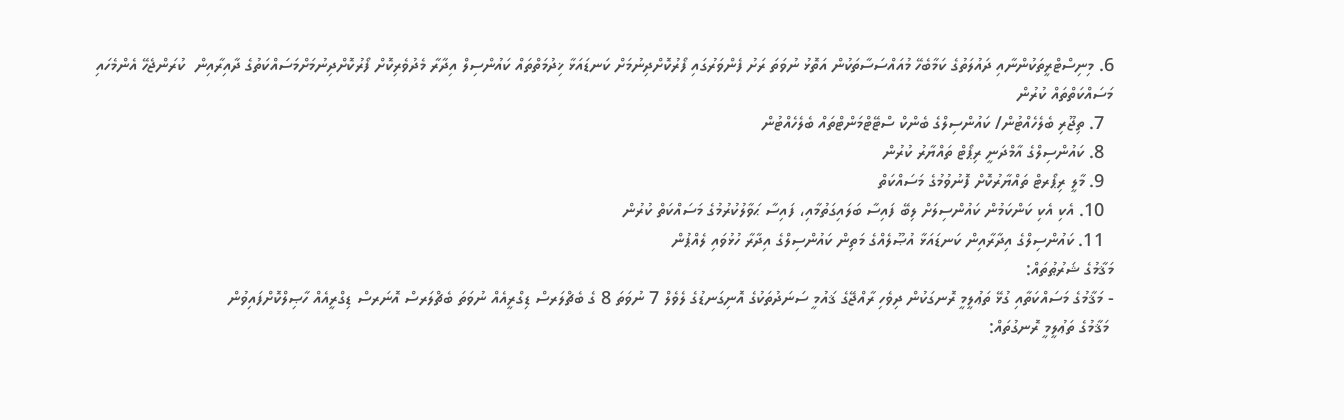6. މިނިސްޓްރީތަކުންނާއި ދައުލަތުގެ ކަމާބެހޭ މުއައްސަސާތަކުން އަތޮޅު ނުވަތަ ރަށު ފެންވަރުގައި ފޯރުކޮށްދިނުމަށް ކަނޑައަޅާ ޚިދުމަތްތައް ކައުންސިލް އިދާރާ މެދުވެރިކޮށް ފޯރުކޮށްދިނުމަށްމަސައްކަތުގެ ދާއިރާއިން  ކުރަންޖެހޭ އެންމެހައި މަސައްކަތްތައް ކުރުން
  7. ތިޖޫރި ބެލެހެއްޓުން/ ކައުންސިލްގެ ބެންކް ސްޓޭޓްމަންޓްތައް ބެލެހެއްޓުން
  8. ކައުންސިލްގެ އާމްދަނީ ރިޕޯޓް ތައްޔާރު ކުރުން
  9. މާލީ ރިޕޯރޓް ތައްޔާރުކޮށް ފޮނުވުމުގެ މަސައްކަތް
  10. އެކި އެކި ކަންކަމުން ކައުންސިލަށް ލިބޭ ފައިސާ ބަލައިގަތުމާއި، ފައިސާ ޙަވާލުކުރުމުގެ މަސައްކަތް ކުރުން
  11. ކައުންސިލްގެ އިދާރާއިން ކަނޑައަޅާ އުޞޫލެއްގެ މަތިން ކައުންސިލްގެ އިދާރާ ހުޅުވައި ލެއްޕުން
މަޤާމުގެ ޝަރުޠުތައް:
- މަޤާމުގެ މަސައްކަތާއި ގުޅޭ ތަޢުލީމީ ރޮނގަކުން ދިވެހި ރާއްޖޭގެ ޤައުމީ ސަނަދުތަކުގެ އޮނިގަނޑުގެ ލެވެލް 7 ނުވަތަ 8 ގެ ބެޗްލަރސް ޑިގްރީއެއް ނުވަތަ ބެޗްލަރސް އޮނަރސް ޑިގްރީއެއް ހާޞިލްކޮށްފައިވުން
 މަޤާމުގެ ތަޢުލީމީ ރޮނގުތައް: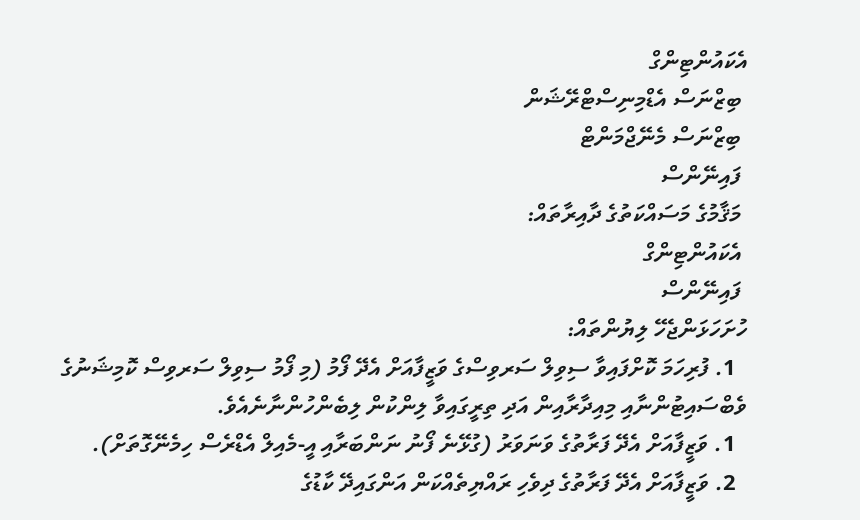އެކައުންޓިންގް
 ބިޒްނަސް އެޑްމިނިސްޓްރޭޝަން
 ބިޒްނަސް މެނޭޖްމަންޓް
 ފައިނޭންސް
 މަޤާމުގެ މަސައްކަތުގެ ދާއިރާތައް:
 އެކައުންޓިންގް
 ފައިނޭންސް
ހުށަހަޅަންޖެހޭ ލިޔުންތައް:
  1. ފުރިހަމަ ކޮށްފައިވާ ސިވިލް ސަރވިސްގެ ވަޒީފާއަށް އެދޭ ފޯމު (މި ފޯމު ސިވިލް ސަރވިސް ކޮމިޝަނުގެ ވެބްސައިޓުންނާއި މިއިދާރާއިން އަދި ތިރީގައިވާ ލިންކުން ލިބެންހުންނާނެއެވެ.
  1. ވަޒީފާއަށް އެދޭ ފަރާތުގެ ވަނަވަރު (ގުޅޭނެ ފޯނު ނަންބަރާއި އީ-މެއިލް އެޑްރެސް ހިމެނޭގޮތަށް).
  2. ވަޒީފާއަށް އެދޭ ފަރާތުގެ ދިވެހި ރައްޔިތެއްކަން އަންގައިދޭ ކާޑުގެ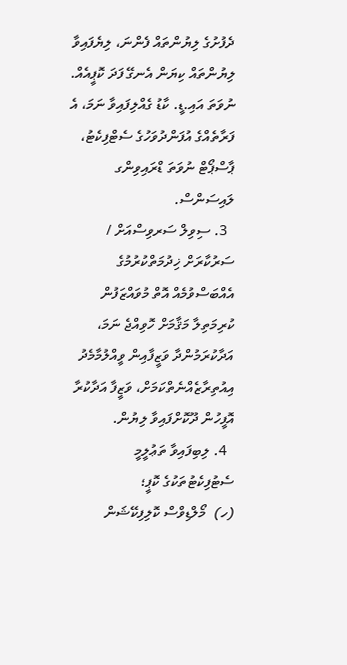ދެފުށުގެ ލިޔުންތައް ފެންނަ، ލިޔެފައިވާ ލިޔުންތައް ކިޔަން އެނގޭ ފަދަ ކޮޕީއެއް. ނުވަތަ އައި.ޑީ. ކާޑު ގެއްލިފައިވާ ނަމަ، އެ ފަރާތެއްގެ އުފަންދުވަހުގެ ސެޓްފިކެޓު، ޕާސްޕޯޓް ނުވަތަ ޑްރައިވިންގ ލައިސަންސް.
  3. ސިވިލް ސަރވިސްއަށް / ސަރުކާރަށް ޚިދުމަތްކުރުމުގެ އެއްބަސްވުމެއް އޮތް މުވައްޒަފުން ކުރިމަތިލާ މަޤާމަށް ހޮވިއްޖެ ނަމަ، އަދާކުރަމުންދާ ވަޒީފާއިން ވީއްލުމާމެދު އިއުތިރާޒެއްނެތްކަމަށް، ވަޒީފާ އަދާކުރާ އޮފީހުން ދޫކޮށްފައިވާ ލިޔުން.
  4. ލިބިފައިވާ ތަޢުލީމީ ސެޓުފިކެޓުތަކުގެ ކޮޕީ؛
(ހ)  މޯލްޑިވްސް ކޮލިފިކޭޝަން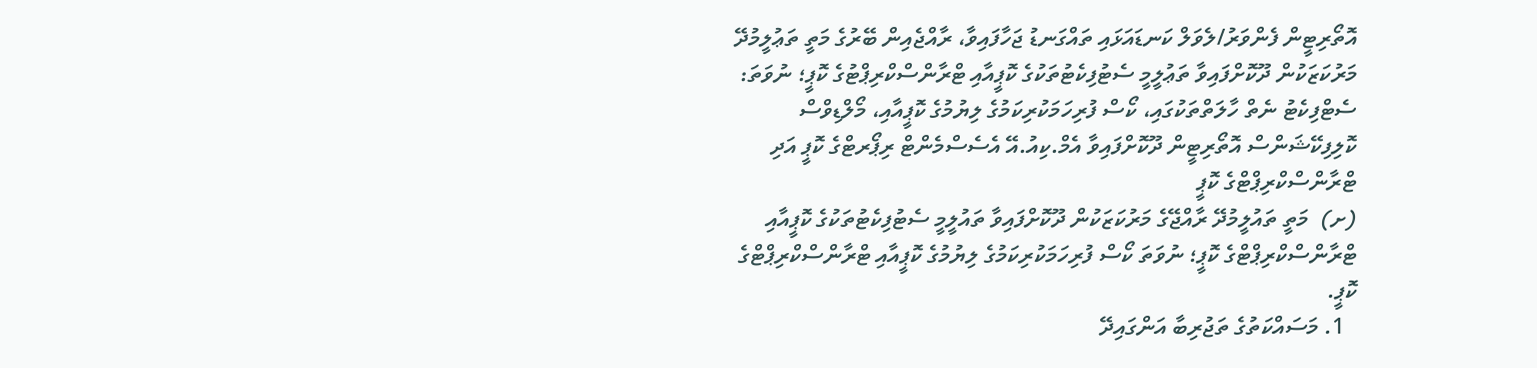އޮތޯރިޓީން ފެންވަރު/ލެވަލް ކަނޑައަޅައި ތައްގަނޑު ޖަހާފައިވާ، ރާއްޖެއިން ބޭރުގެ މަތީ ތަޢުލީމުދޭ މަރުކަޒަކުން ދޫކޮށްފައިވާ ތަޢުލީމީ ސެޓުފިކެޓުތަކުގެ ކޮޕީއާއި ޓްރާންސްކްރިޕްޓުގެ ކޮޕީ؛ ނުވަތަ: ސެޓްފިކެޓު ނެތް ހާލަތްތަކުގައި، ކޯސް ފުރިހަމަކުރިކަމުގެ ލިޔުމުގެ ކޮޕީއާއި، މޯލްޑިވްސް ކޮލިފިކޭޝަންސް އޮތޯރިޓީން ދޫކޮށްފައިވާ އެމް.ކިއު.އޭ އެސެސްމެންޓް ރިޕޯރޓްގެ ކޮޕީ އަދި ޓްރާންސްކްރިޕްޓްގެ ކޮޕީ
(ށ)  މަތީ ތައުލީމުދޭ ރާއްޖޭގެ މަރުކަޒަކުން ދޫކޮށްފައިވާ ތައުލީމީ ސެޓުފިކެޓުތަކުގެ ކޮޕީއާއި ޓްރާންސްކްރިޕްޓްގެ ކޮޕީ؛ ނުވަތަ ކޯސް ފުރިހަމަކުރިކަމުގެ ލިޔުމުގެ ކޮޕީއާއި ޓްރާންސްކްރިޕްޓްގެ ކޮޕީ.
  1. މަސައްކަތުގެ ތަޖުރިބާ އަންގައިދޭ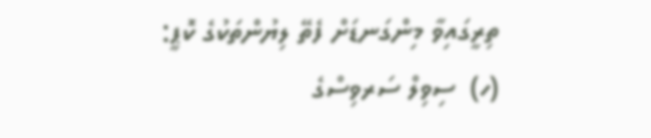ތިރީގައިވާ މިންގަނޑަށް ފެތޭ ލިޔުންތަކުގެ ކޮޕީ:
(ހ)  ސިވިލް ސަރވިސްގެ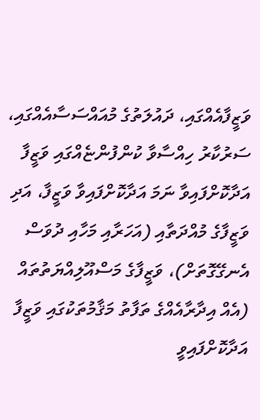ވަޒީފާއެއްގައި، ދައުލަތުގެ މުއައްސަސާއެއްގައި، ސަރުކާރު ހިއްސާވާ ކުންފުންޏެއްގައި ވަޒީފާ އަދާކޮށްފައިވާ ނަމަ އަދާކޮށްފައިވާ ވަޒީފާ، އަދި ވަޒީފާގެ މުއްދަތާއި (އަހަރާއި މަހާއި ދުވަސް އެނގޭގޮތަށް)، ވަޒީފާގެ މަސްއޫލިއްޔަތުތައް (އެއް އިދާރާއެއްގެ ތަފާތު މަޤާމުތަކުގައި ވަޒީފާ އަދާކޮށްފައިވީ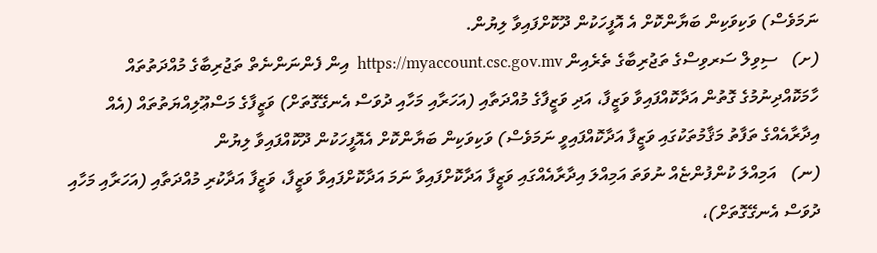ނަމަވެސް) ވަކިވަކިން ބަޔާންކޮށް އެ އޮފީހަކުން ދޫކޮށްފައިވާ ލިޔުން.
(ށ)   ސިވިލް ސަރވިސްގެ ތަޖުރިބާގެ ތެރެއިން https://myaccount.csc.gov.mv  އިން ފެންނަންނެތް ތަޖުރިބާގެ މުއްދަތުތައް ހާމަކޮއްދިނުމުގެ ގޮތުން އަދާކޮއްފައިވާ ވަޒީފާ، އަދި ވަޒީފާގެ މުއްދަތާއި (އަހަރާއި މަހާއި ދުވަސް އެނގޭގޮތަށް) ވަޒީފާގެ މަސްޢޫލިއްޔަތުތައް (އެއް އިދާރާއެއްގެ ތަފާތު މަޤާމުތަކުގައި ވަޒީފާ އަދާކޮއްފައިވީ ނަމަވެސް) ވަކިވަކިން ބަޔާންކޮށް އެއޮފީހަކުން ދޫކޮއްފައިވާ ލިޔުން
(ނ)   އަމިއްލަ ކުންފުންޏެއް ނުވަތަ އަމިއްލަ އިދާރާއެއްގައި ވަޒީފާ އަދާކޮށްފައިވާ ނަމަ އަދާކޮށްފައިވާ ވަޒީފާ، ވަޒީފާ އަދާކުރި މުއްދަތާއި (އަހަރާއި މަހާއި ދުވަސް އެނގޭގޮތަށް)،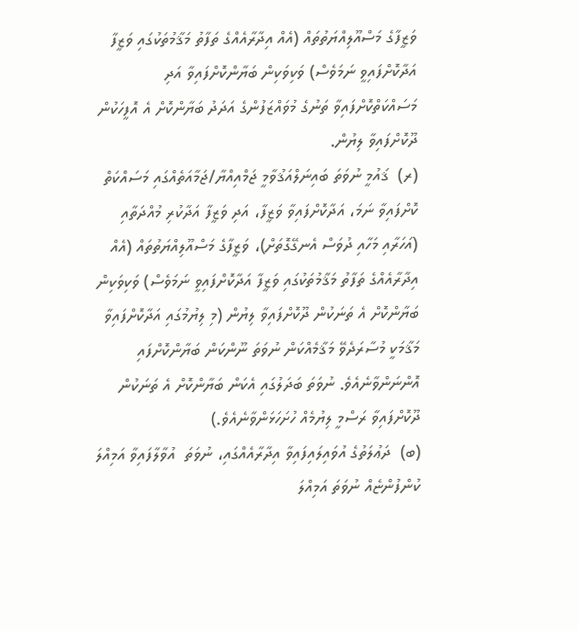ވަޒީފާގެ މަސްއޫލިއްޔަތުތައް (އެއް އިދާރާއެއްގެ ތަފާތު މަޤާމުތަކުގައި ވަޒީފާ އަދާކޮށްފައިވީ ނަމަވެސް) ވަކިވަކިން ބަޔާންކޮށްފައިވާ އަދި މަސައްކަތްކޮށްފައިވާ ތަނުގެ މުވައްޒަފުންގެ އަދަދު ބަޔާންކޮށް އެ އޮފީހަކުން ދޫކޮށްފައިވާ ލިޔުން.
(ރ)  ޤައުމީ ނުވަތަ ބައިނަލްއަޤުވާމީ ޖަމްއިއްޔާ/ޖަމާއަތެއްގައި މަސައްކަތް ކޮށްފައިވާ ނަމަ، އަދާކޮށްފައިވާ ވަޒީފާ، އަދި ވަޒީފާ އަދާކުރި މުއްދަތާއި (އަހަރާއި މަހާއި ދުވަސް އެނގޭގޮތަށް)، ވަޒީފާގެ މަސްއޫލިއްޔަތުތައް (އެއް އިދާރާއެއްގެ ތަފާތު މަޤާމުތަކުގައި ވަޒީފާ އަދާކޮށްފައިވީ ނަމަވެސް) ވަކިވަކިން ބަޔާންކޮށް އެ ތަނަކުން ދޫކޮށްފައިވާ ލިޔުން (މި ލިޔުމުގައި އަދާކޮށްފައިވާ މަޤާމަކީ މުސާރަދެވޭ މަޤާމެއްކަން ނުވަތަ ނޫންކަން ބަޔާންކޮށްފައި އޮންނަންވާނެއެވެ. ނުވަތަ ބަދަލުގައި އެކަން ބަޔާންކޮށް އެ ތަނަކުން ދޫކޮށްފައިވާ ރަސްމީ ލިޔުމެއް ހުށަހަޅަންވާނެއެވެ.)
(ބ)  ދަޢުލަތުގެ އުވައިލައިފައިވާ އިދާރާއެއްގައި، ނުވަތަ  އުވާލާފައިވާ އަމިއްލަ ކުންފުންޏެއް ނުވަތަ އަމިއްލަ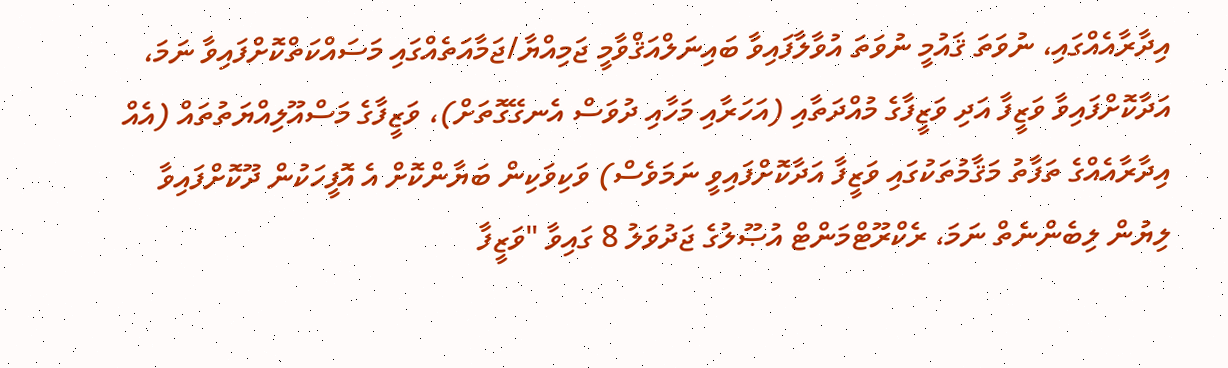އިދާރާއެއްގައި، ނުވަތަ ޤައުމީ ނުވަތަ އުވާލާފައިވާ ބައިނަލްއަޤްވާމީ ޖަމިއްޔާ/ޖަމާއަތެއްގައި މަސައްކަތްކޮށްފައިވާ ނަމަ،  އަދާކޮށްފައިވާ ވަޒީފާ އަދި ވަޒީފާގެ މުއްދަތާއި (އަހަރާއި މަހާއި ދުވަސް އެނގޭގޮތަށް)، ވަޒީފާގެ މަސްއޫލިއްޔަތުތައް (އެއް އިދާރާއެއްގެ ތަފާތު މަޤާމުތަކުގައި ވަޒީފާ އަދާކޮށްފައިވީ ނަމަވެސް) ވަކިވަކިން ބަޔާންކޮށް އެ އޮފީހަކުން ދޫކޮށްފައިވާ ލިޔުން ލިބެންނެތް ނަމަ، ރެކްރޫޓްމަންޓް އުޞޫލުގެ ޖަދުވަލު 8 ގައިވާ "ވަޒީފާ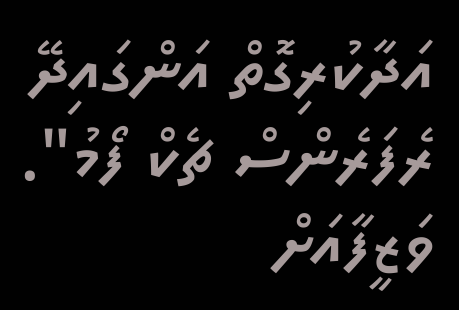އަދާކުރިގޮތް އަންގައިދޭ ރެފަރެންސް ޗެކް ފޯމު".
ވަޒީފާއަށް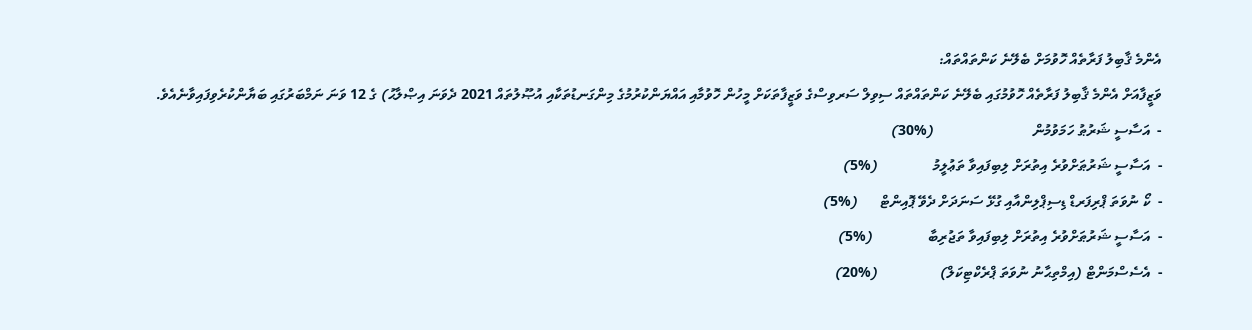އެންމެ ޤާބިލު ފަރާތެއް ހޮވުމަށް ބެލޭނެ ކަންތައްތައް:
ވަޒީފާއަށް އެންމެ ޤާބިލު ފަރާތެއް ހޮވުމުގައި ބެލޭނެ ކަންތައްތައް ސިވިލް ސަރވިސްގެ ވަޒީފާތަކަށް މީހުން ހޮވުމާއި އައްޔަންކުރުމުގެ މިންގަނޑުތަކާއި އުޞޫލުތައް 2021 ދެވަނަ އިޞްލާޙު) ގެ 12 ވަނަ ނަމްބަރުގައި ބަޔާންކުރެވިފައިވާނެއެވެ.
-  އަސާސީ ޝަރުޠު ހަމަވުމުން                           (%30)
-  އަސާސީ ޝަރުޠަށްވުރެ އިތުރަށް ލިބިފައިވާ ތަޢުލީމު               (%5)
-  ކޯ ނުވަތަ ޕްރިފަރޑް ޑިސިޕްލިންއާއި ގުޅޭ ސަނަދަށް ދެވޭ ޕޮއިންޓް      (%5)
-  އަސާސީ ޝަރުޠަށްވުރެ އިތުރަށް ލިބިފައިވާ ތަޖުރިބާ               (%5)
-  އެސެސްމަންޓް (އިމްތިޙާނު ނުވަތަ ޕްރެކްޓިކަލް)                 (%20)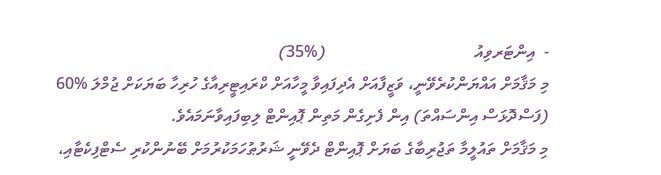-  އިންޓަރވިއު                                    (%35)
މި މަޤާމަށް އައްޔަންކުރެވޭނީ، ވަޒީފާއަށް އެދިފައިވާ މީހާއަށް ކްރައިޓީރިއާގެ ހުރިހާ ބަޔަކަށް ޖުމްލަ %60 (ފަސްދޮޅަސް އިންސައްތަ) އިން ފެށިގެން މަތިން ޕޮއިންޓް ލިބިފައިވާނަމައެވެ.
މި މަޤާމަށް ތައުލީމާ ތަޖުރިބާގެ ބަޔަށް ޕޮއިންޓް ދެވޭނީ ޝަރުޠުހަމަކުރުމަށް ބޭނުންކުރި ސެޓްފިކެޓާއި،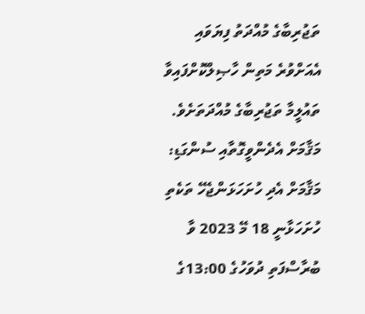ތަޖުރިބާގެ މުއްދަތު ފިޔަވައި އެއަށްވުރެ މަތިން ހާޞިލްކޮށްފައިވާ ތައުލީމާ ތަޖުރިބާގެ މުއްދަތަށެވެ.
މަޤާމަށް އެދެންވީގޮތާއި ސުންގަޑި:
މަޤާމަށް އެދި ހުށަހަޅަންޖެހޭ ތަކެތި ހުށަހަޅާނީ 18 މޭ 2023 ވާ ބުރާސްފަތި ދުވަހުގެ 13:00ގެ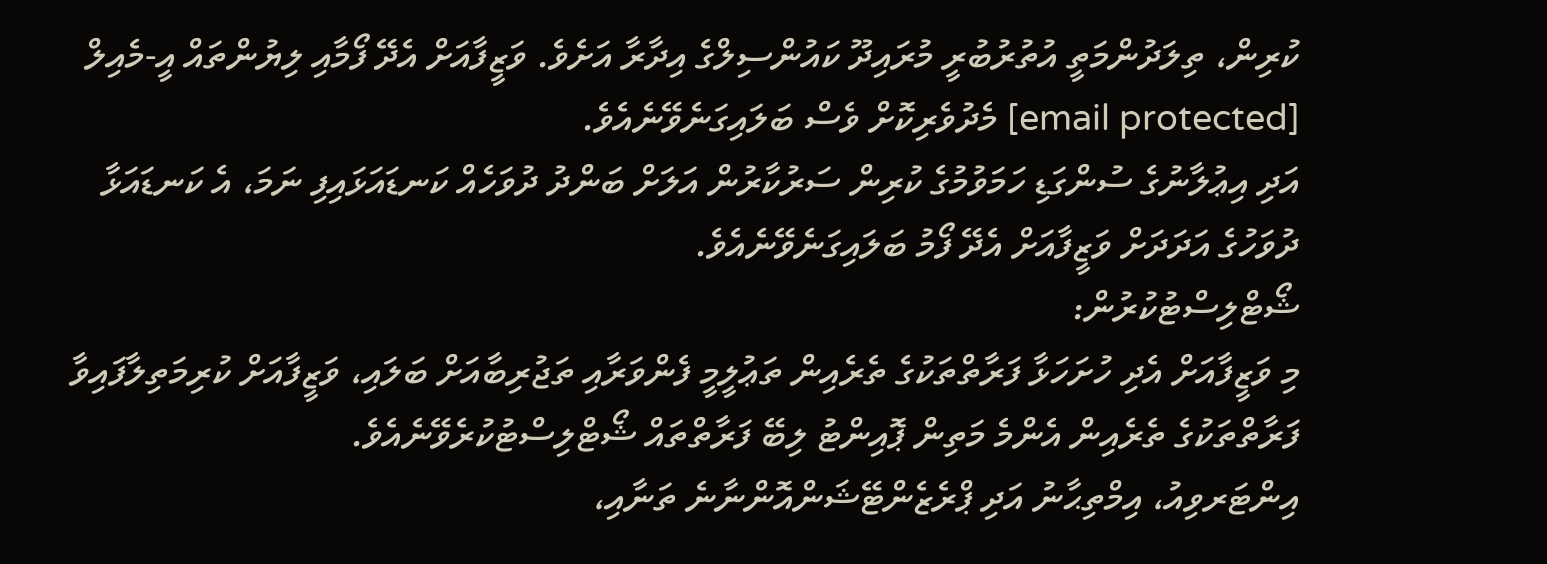ކުރިން، ތިލަދުންމަތީ އުތުރުބުރީ މުރައިދޫ ކައުންސިލްގެ އިދާރާ އަށެވެ. ވަޒީފާއަށް އެދޭ ފޯމާއި ލިޔުންތައް އީ-މެއިލް [email protected] މެދުވެރިކޮށް ވެސް ބަލައިގަނެވޭނެއެވެ.
އަދި އިޢުލާނުގެ ސުންގަޑި ހަމަވުމުގެ ކުރިން ސަރުކާރުން އަލަށް ބަންދު ދުވަހެއް ކަނޑައަޅައިފި ނަމަ، އެ ކަނޑައަޅާ ދުވަހުގެ އަދަދަށް ވަޒީފާއަށް އެދޭ ފޯމު ބަލައިގަނެވޭނެއެވެ.
ޝޯޓްލިސްޓުކުރުން:
މި ވަޒީފާއަށް އެދި ހުށަހަޅާ ފަރާތްތަކުގެ ތެރެއިން ތަޢުލީމީ ފެންވަރާއި ތަޖުރިބާއަށް ބަލައި، ވަޒީފާއަށް ކުރިމަތިލާފައިވާ ފަރާތްތަކުގެ ތެރެއިން އެންމެ މަތިން ޕޮއިންޓު ލިބޭ ފަރާތްތައް ޝޯޓްލިސްޓުކުރެވޭނެއެވެ.
އިންޓަރވިއު، އިމްތިޙާނު އަދި ޕްރެޒެންޓޭޝަންއޮންނާނެ ތަނާއި،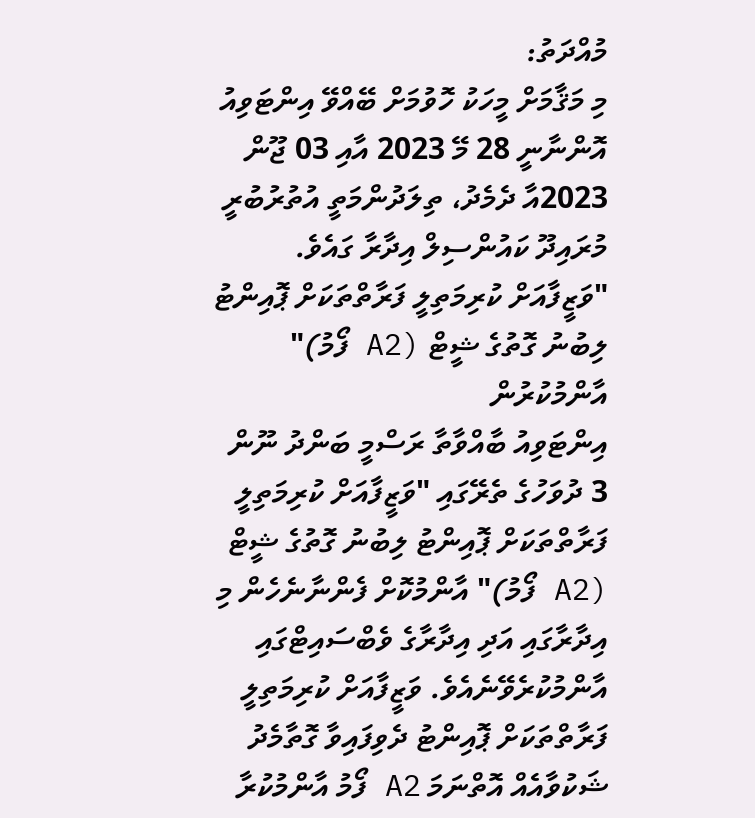މުއްދަތު:
މި މަޤާމަށް މީހަކު ހޮވުމަށް ބޭއްވޭ އިންޓަވިއު އޮންނާނީ 28 މޭ 2023 އާއި 03 ޖޫން 2023އާ ދެމެދު، ތިލަދުންމަތީ އުތުރުބުރީ މުރައިދޫ ކައުންސިލް އިދާރާ ގައެވެ.
"ވަޒީފާއަށް ކުރިމަތިލީ ފަރާތްތަކަށް ޕޮއިންޓު ލިބުނު ގޮތުގެ ޝީޓް (A2 ފޯމު)" އާންމުކުރުން
އިންޓަވިއު ބާއްވާތާ ރަސްމީ ބަންދު ނޫން 3 ދުވަހުގެ ތެރޭގައި "ވަޒީފާއަށް ކުރިމަތިލީ ފަރާތްތަކަށް ޕޮއިންޓު ލިބުނު ގޮތުގެ ޝީޓް (A2 ފޯމު)" އާންމުކޮށް ފެންނާނެހެން މި އިދާރާގައި އަދި އިދާރާގެ ވެބްސައިޓްގައި އާންމުކުރެވޭނެއެވެ. ވަޒީފާއަށް ކުރިމަތިލީ ފަރާތްތަކަށް ޕޮއިންޓު ދެވިފައިވާ ގޮތާމެދު ޝަކުވާއެއް އޮތްނަމަ A2 ފޯމު އާންމުކުރާ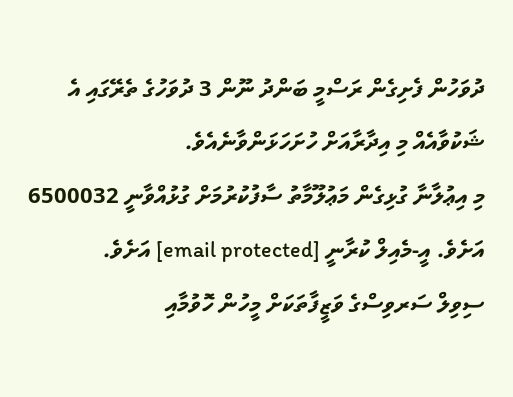ދުވަހުން ފެށިގެން ރަސްމީ ބަންދު ނޫން 3 ދުވަހުގެ ތެރޭގައި އެ ޝަކުވާއެއް މި އިދާރާއަށް ހުށަހަޅަންވާނެއެވެ.
މި އިޢުލާނާ ގުޅިގެން މަޢުލޫމާތު ސާފުކުރުމަށް ގުޅުއްވާނީ 6500032 އަށެވެ. އީ-މެއިލް ކުރާނީ [email protected] އަށެވެ.
ސިވިލް ސަރވިސްގެ ވަޒީފާތަކަށް މީހުން ހޮވުމާއި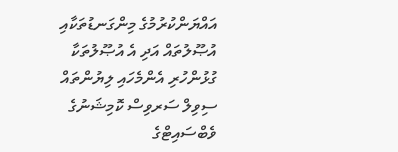އައްޔަންކުރުމުގެ މިންގަނޑުތަކާއި އުޞޫލުތައް އަދި އެ އުޞޫލުތަކާ ގުޅުންހުރި އެންމެހައި ލިޔުންތައް ސިވިލް ސަރވިސް ކޮމިޝަނުގެ ވެބްސައިޓްގެ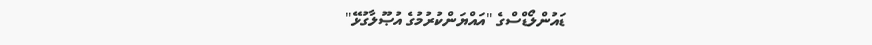ޑައުންލޯޑްސްގެ "އައްޔަންކުރުމުގެ އުޞޫލާގުޅޭ"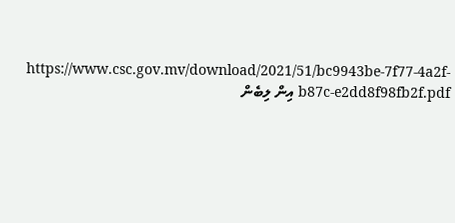https://www.csc.gov.mv/download/2021/51/bc9943be-7f77-4a2f-b87c-e2dd8f98fb2f.pdf އިން ލިބެން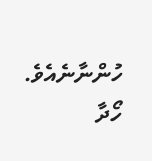ހުންނާނެއެވެ.
ހޯދާ